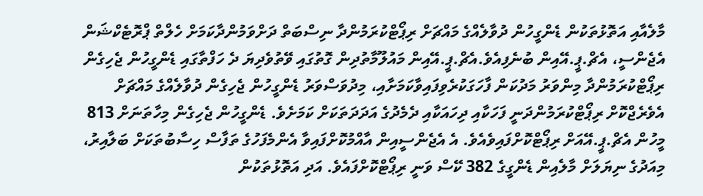މާލެއާއި އަތޮޅުތަކުން ޑެންގީހުން ދުވާލެއްގެ މައްޗަށް ރިޕޯޓްކުރަމުންދާ ނިސްބަތް ދަށްވަމުންދާކަމަށް ހެލްތް ޕްރޮޓެކްޝަން އެޖެންސީ، އެޗް.ޕީ.އޭއިން ބުނެފިއެވެ.އެޗް.ޕީ.އޭއިން މައުލޫމާތުދިން ގޮތުގައި ވޭތުވެދިޔަ ދެ ހަފްތާގައި ޑެންގީހުން ޖެހިގެން ރިޕޯޓްކުރަމުންދާ މިންވަރު މަދުކަން ފާހަގަކުރެވިފައިވާކަމަށާއި، މިދުވަސްވަރު ޑެންގީހުން ޖެހިގެން ދުވާލެއްގެ މައްޗަށް އެވެރެޖްކޮށް ރިޕޯޓްކުރަމުންދަނީ ފަހަކާއި ދިހައަކާއި ދެމެދުގެ އަދަދަތަކަށް ކަމަށެވެ. ޑެންގީހުން ޖެހިގެން މިހާތަނަށް 813 މީހުން އެޗް.ޕީ.އޭއަށް ރިޕޯޓްކޮށްފައިވެއެވެ. އެ އެޖެންސީއިން އާއްމުކޮށްފައިވާ އެންމެފަހުގެ ތަފާސް ހިސާބުތަކަށް ބަލާއިރު، މިއަދުގެ ނިޔަލަށް މާލެއިން ޑެންގީގެ 382 ކޭސް ވަނީ ރިޕޯޓްކޮށްފައެވެ. އަދި އަތޮޅުތަކުން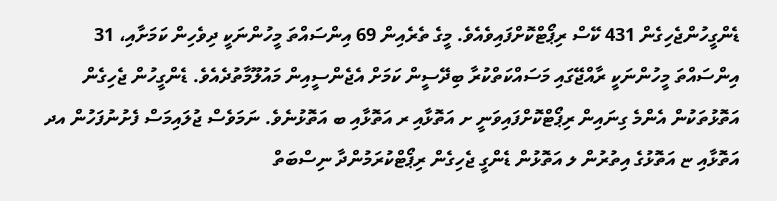ޑެންގީހުންޖެހިގެން 431 ކޭސް ރިޕޯޓްކޮށްފައިވެއެވެ. މީގެ ތެރެއިން 69 އިންސައްތަ މީހުންނަކީ ދިވެހިން ކަމަށާއި، 31 އިންސައްތަ މީހުންނަކީ ރާއްޖޭގައި މަސައްކަތްކުރާ ބިދޭސީން ކަމަށް އެޖެންސީއިން މައުލޫމާތުދެއެވެ. ޑެންގީހުން ޖެހިގެން އަތޮޅުތަކުން އެންމެ ގިނައިން ރިޕޯޓްކޮށްފައިވަނީ ށ އަތޮޅާއި ރ އަތޮޅާއި ބ އަތޮޅުނެވެ. ނަމަވެސް ޖުލައިމަސް ފެށުނުފަހުން އދ އަތޮޅާއި ޏ އަތޮޅުގެ އިތުރުން ލ އަތޮޅުން ޑެންގީ ޖެހިގެން ރިޕޯޓްކުރަމުންދާ ނިސްބަތް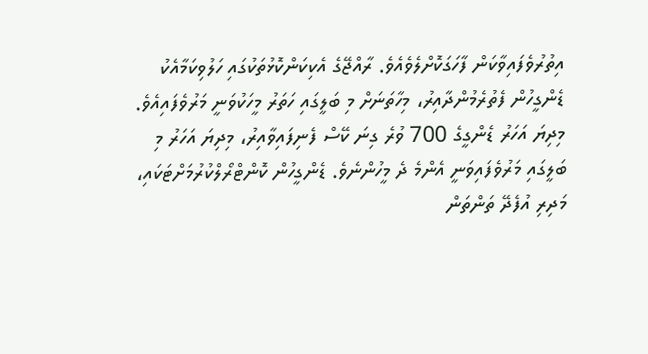އިތުރުވެފައިވާކަން ފާހަގަކޮށްލެވެއެވެ. ރާއްޖޭގެ އެކިކަންކޮޅުތަކުގައި ހަލުވިކަމާއެކު ޑެންގީހުން ފެތުރެމުންދާއިރު، މިހާތަނަށް މި ބަލީގައި ހަތަރު މީހަކުވަނީ މަރުވެފައިއެވެ. މިދިޔަ އަހަރު ޑެންގީގެ 700 ވުރެ ގިނަ ކޭސް ފެނިފައިވާއިރު، މިދިޔަ އަހަރު މި ބަލީގައި މަރުވެފައިވަނީ އެންމެ ދެ މީހުންނެވެ. ޑެންގީހުން ކޮންޓްރޯލްކުރުމަށްޓަކައި، މަދިރި އުފެދޭ ތަންތަން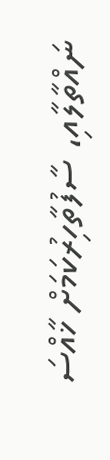ނައްތާލާއި، ސާފުތާހިރުކަމަށް ޚާއްސަ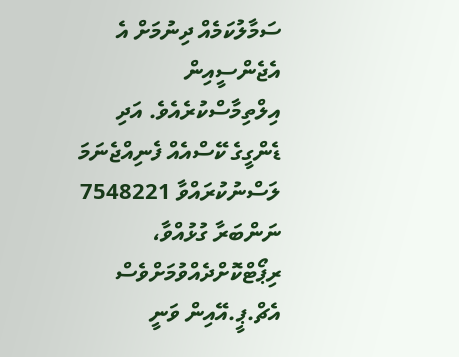ސަމާލުކަމެއް ދިނުމަށް އެ އެޖެންސީއިން އިލްތިމާސްކުރެއެވެ. އަދި ޑެންގީގެ ކޭސްއެއް ފެނިއްޖެނަމަ ލަސްނުކުރައްވާ 7548221 ނަންބަރާ ގުޅުއްވާ، ރިޕޯޓްކޮށްދެއްވުމަށްވެސް އެޗް.ޕީ.އޭއިން ވަނީ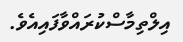އިލްތިމާސްކުރައްވާފައިއެވެ.